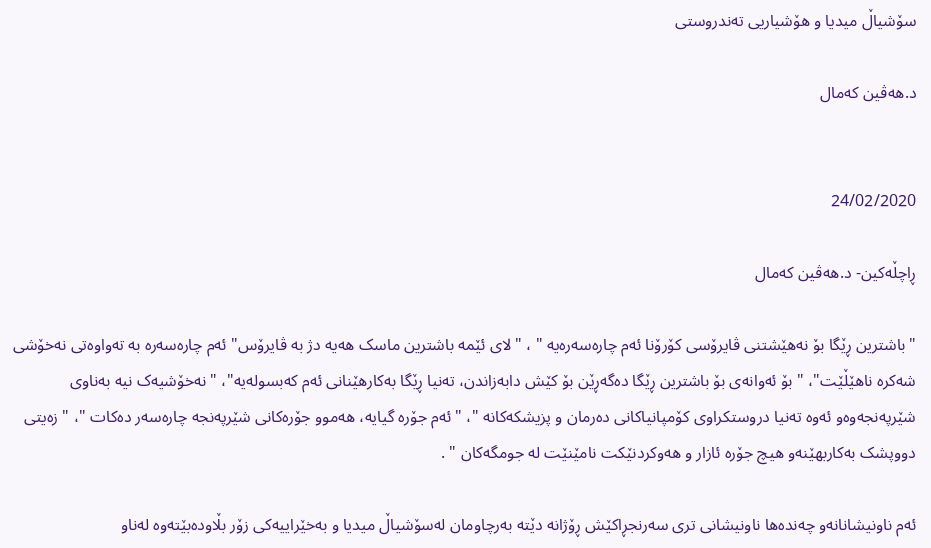سۆشیاڵ میدیا و ھۆشیاریی تەندروستی

د.هه‌ڤین كه‌مال


24/02/2020

ڕاچڵه‌كین- د.هه‌ڤین كه‌مال

"باشترین ڕێگا بۆ نەھێشتنی ڤایرۆسی کۆرۆنا ئەم چارەسەرەیە " ، " لای ئێمە باشترین ماسک ھەیە دژ بە ڤایرۆس" ئەم چارەسەرە بە تەواوەتی نەخۆشی شەکرە ناھێڵێت"، " بۆ ئەوانەی بۆ باشترین ڕێگا دەگەڕێن بۆ کێش دابەزاندن، تەنیا ڕێگا بەکارھێنانی ئەم کەبسولەیە"، " نەخۆشیەک نیە بەناوی شێرپەنجەوەو ئەوە تەنیا دروستکراوی کۆمپانیاکانی دەرمان و پزیشکەکانە "، " ئەم جۆرە گیایە، ھەموو جۆرەکانی شێرپەنجە چارەسەر دەکات "، " زەیتی دووپشک بەکاربھێنەو ھیچ جۆرە ئازار و ھەوکردنێکت نامێنێت لە جومگەکان " .

ئەم ناونیشانانەو چەندەھا ناونیشانی تری سەرنجڕاکێش ڕۆژانە دێتە بەرچاومان لەسۆشیاڵ میدیا و بەخێراییەکی زۆر بڵاودەبێتەوە لەناو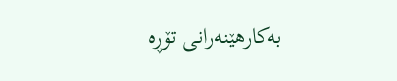بەکارھێنەرانی تۆڕە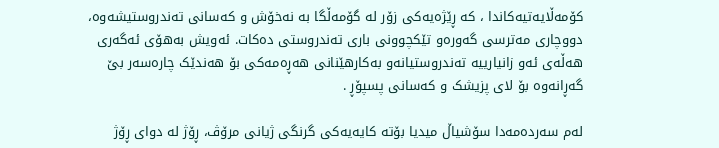کۆمەڵایەتیەکاندا ، کە ڕێژەیەکی زۆر لە گۆمەڵگا بە نەخۆش و کەسانی تەندروستیشەوە، دووچاری مەترسی گەورەو تێکچوونی باری تەندروستی دەکات. ئەویش بەھۆی ئەگەری ھەڵەی ئەو زانیارییە تەندروستیانەو بەکارھێنانی ھەڕەمەکی بۆ ھەندێک چارەسەر بێ گەڕانەوە بۆ لای پزیشک و کەسانی پسپۆڕ .

لەم سەردەمەدا سۆشیاڵ میدیا بۆتە کایەیەکی گرنگی ژیانی مرۆڤ، ڕۆژ لە دوای ڕۆژ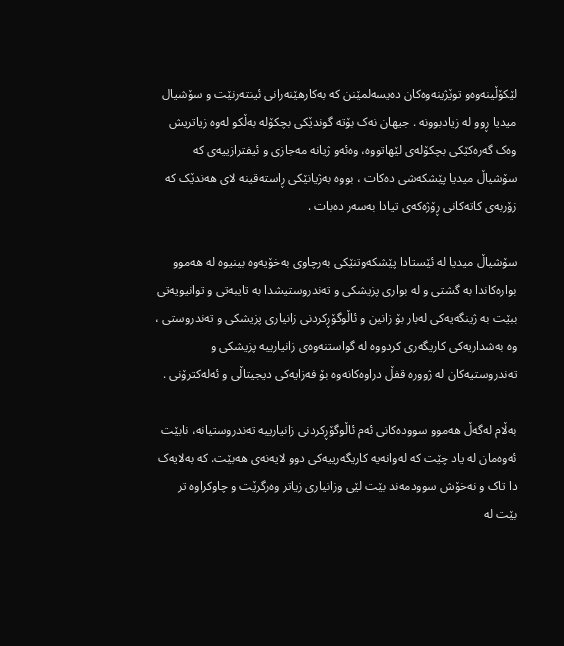لێکۆڵینەوەو توێژینەوەکان دەیسەلمێنن کە بەکارھێنەرانی ئینتەرنێت و سۆشیال میدیا ڕوو لە زیادبوونە . جیھان نەک بۆتە گوندێکی بچکۆلە بەڵکو لەوە زیاتریش وەک گەرەکێکی بچکۆلەی لێھاتووە، وەئەو ژیانە مەجازی و ئیفترازییەی کە سۆشیاڵ میدیا پێشکەشی دەکات ، بووە بەژیانێکی ڕاستەقینە لای ھەندێک کە زۆربەی کاتەکانی ڕۆژەکەی تیادا بەسەر دەبات .

سۆشیاڵ میدیا لە ئێستادا پێشکەوتنێکی بەرچاوی بەخۆیەوە بینیوە لە ھەموو بوارەکاندا بە گشتی و لە بواری پزیشکی و تەندروستیشدا بە تایبەتی و توانیویەتی ببێت بە ژینگەیەکی لەبار بۆ زانین و ئاڵوگۆڕکردنی زانیاری پزیشکی و تەندروستی ، وە بەشداریەکی کاریگەری کردووە لە گواستنەوەی زانیارییە پزیشکی و تەندروستیەکان لە ژوورە قفڵ دراوەکانەوە بۆ فەزایەکی دیجیتاڵی و ئەلەکترۆنی .

بەڵام لەگەڵ ھەموو سوودەکانی ئەم ئاڵوگۆڕکردنی زانیارییە تەندروستیانە، نابێت ئەوەمان لە یاد چێت کە لەوانەیە کاریگەرییەکی دوو لایەنەی ھەبێت. کە بەلایەک دا تاک و نەخۆش سوودمەند بێت لێی وزانیاری زیاتر وەرگرێت و چاوکراوە تر بێت لە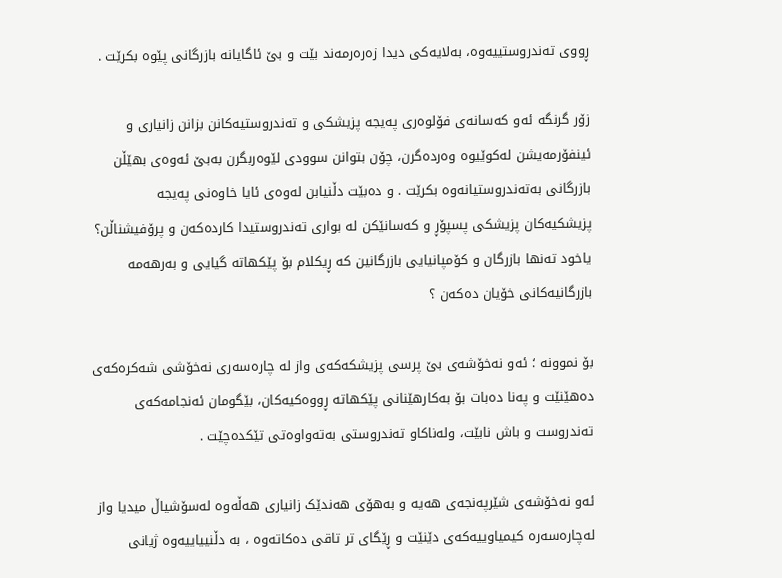ڕووی تەندروستییەوە، بەلایەکی دیدا زەرەرمەند بێت و بێ ئاگایانە بازرگانی پێوە بکرێت .

زۆر گرنگە ئەو کەسانەی فۆلوەری پەیجە پزیشکی و تەندروستیەکانن بزانن زانیاری و ئینفۆرمەیشن لەکوێیوە وەردەگرن، چۆن بتوانن سوودی لێوەربگرن بەبێ ئەوەی بھێڵن بازرگانی بەتەندروستیانەوە بکرێت . و دەبێت دڵنیابن لەوەی ئایا خاوەنی پەیجە پزیشکیەکان پزیشکی پسپۆڕ و کەسانێکن لە بواری تەندروستیدا کاردەکەن و پرۆفیشناڵن؟ یاخود تەنھا بازرگان و کۆمپانیایی بازرگانین کە ڕیکلام بۆ پێکھاتە گیایی و بەرھەمە بازرگانیەکانی خۆیان دەکەن ؟

بۆ نموونە ؛ ئەو نەخۆشەی بێ پرسی پزیشکەکەی واز لە چارەسەری نەخۆشی شەکرەکەی دەھێنێت و پەنا دەبات بۆ بەکارھێنانی پێکھاتە ڕووەکیەکان، بێگومان ئەنجامەکەی تەندروست و باش نابێت، ولەناکاو تەندروستی بەتەواوەتی تێکدەچێت .

ئەو نەخۆشەی شێرپەنجەی ھەیە و بەھۆی ھەندێک زانیاری ھەڵەوە لەسۆشیاڵ میدیا واز لەچارەسەرە کیمیاوییەکەی دێنێت و ڕێگای تر تاقی دەکاتەوە ، بە دڵنییاییەوە ژیانی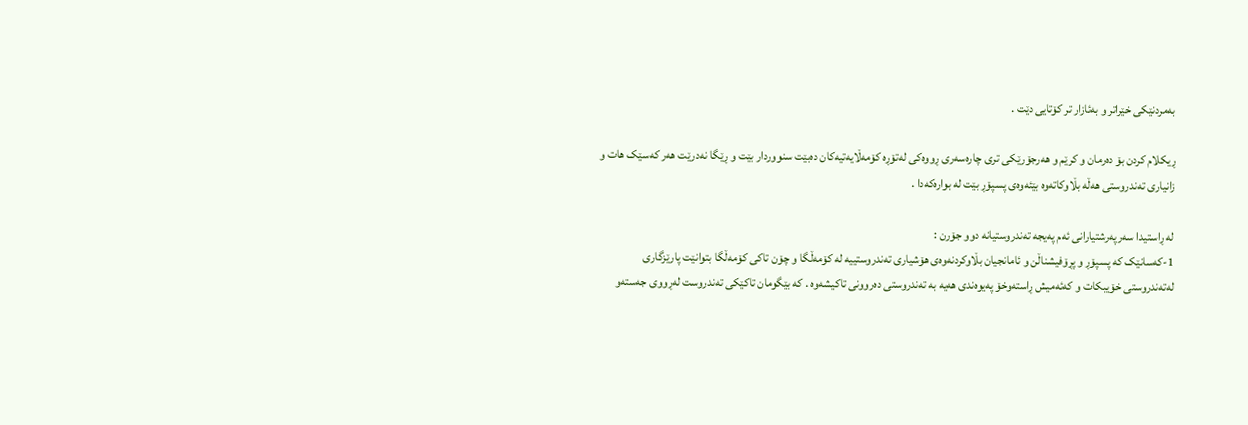بەمردنێکی خێراتر و بەئازار تر کۆتایی دێت .

ڕیکلام کردن بۆ دەرمان و کرێم و ھەرجۆرێکی تری چارەسەری ڕووەکی لەتۆڕە کۆمەڵایەتیەکان دەبێت سنووردار بێت و ڕێگا نەدرێت ھەر کەسێک ھات و زانیاری تەندروستی ھەڵە بڵاوکاتەوە بێئەوەی پسپۆڕ بێت لە بوارەکەدا .

لە ڕاستیدا سەرپەرشتیارانی ئەم پەیجە تەندروستیانە دوو جۆرن :
1-کەسانێک کە پسپۆڕ و پڕۆفیشناڵن و ئامانجیان بڵاوکردنەوەی ھۆشیاری تەندروستییە لە کۆمەڵگا و چۆن تاکی کۆمەڵگا بتوانێت پارێزگاری لەتەندروستی خۆیبکات و کەئەمیش ڕاستەوخۆ پەیوەندی ھەیە بە تەندروستی دەروونی تاکیشەوە . کە بێگومان تاکێکی تەندروست لەڕووی جەستەو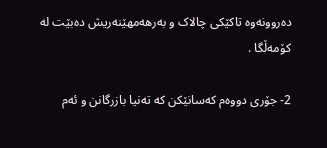دەروونەوە تاکێکی چالاک و بەرھەمھێنەریش دەبێت لە کۆمەڵگا .

2- جۆری دووەم کەسانێکن کە تەنیا بازرگانن و ئەم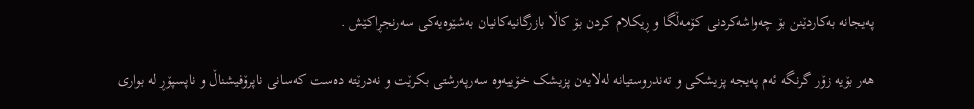پەیجانە بەکاردێنن بۆ چەواشەکردنی کۆمەڵگا و ڕیکلام کردن بۆ کاڵا بازرگانیەکانیان بەشێوەیەکی سەرنجڕاکێش .

ھەر بۆیە زۆر گرنگە ئەم پەیجە پزیشکی و تەندروستیانە لەلایەن پزیشک خۆییەوە سەرپەرشتی بکرێت و نەدرێتە دەست کەسانی ناپرۆفیشناڵ و ناپسپۆڕ لە بواری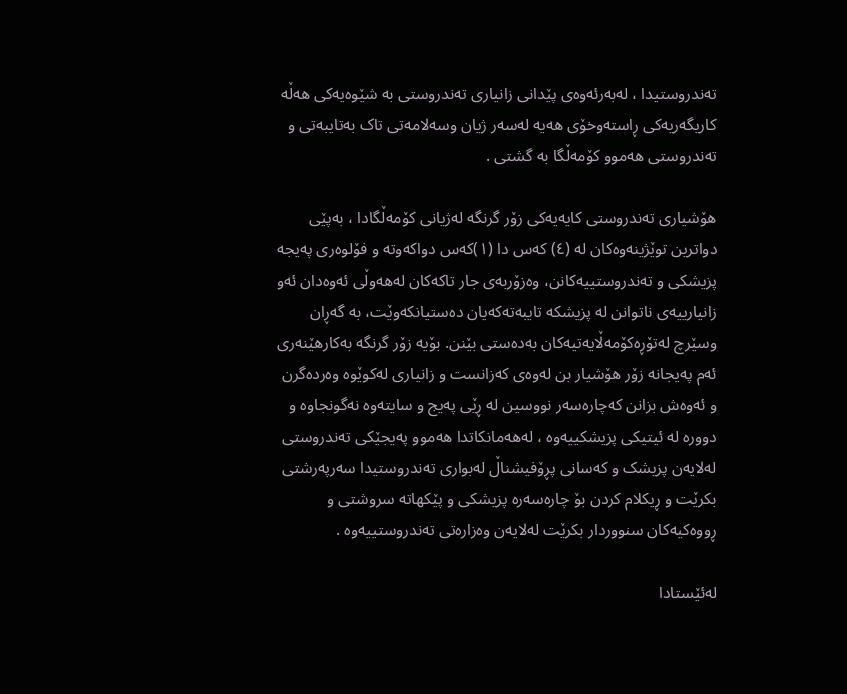تەندروستیدا ، لەبەرئەوەی پێدانی زانیاری تەندروستی بە شێوەیەکی ھەڵە کاریگەریەکی ڕاستەوخۆی ھەیە لەسەر ژیان وسەلامەتی تاک بەتایبەتی و تەندروستی ھەموو کۆمەڵگا بە گشتی .

ھۆشیاری تەندروستی کایەیەکی زۆر گرنگە لەژیانی کۆمەڵگادا ، بەپێی دواترین توێژینەوەکان لە (٤) کەس دا (١)کەس دواکەوتە و فۆلوەری پەیجە پزیشکی و تەندروستییەکانن، وەزۆربەی جار تاکەکان لەھەوڵی ئەوەدان ئەو زانیارییەی ناتوانن لە پزیشکە تایبەتەکەیان دەستیانکەوێت، بە گەڕان وسێرچ لەتۆڕەکۆمەڵایەتیەکان بەدەستی بێنن. بۆیە زۆر گرنگە بەکارھێنەری ئەم پەیجانە زۆر ھۆشیار بن لەوەی کەزانست و زانیاری لەکوێوە وەردەگرن و ئەوەش بزانن کەچارەسەر نووسین لە ڕێی پەیج و سایتەوە نەگونجاوە و دوورە لە ئیتیکی پزیشکییەوە ، لەھەمانکاتدا ھەموو پەیجێکی تەندروستی لەلایەن پزیشک و کەسانی پڕۆفیشناڵ لەبواری تەندروستیدا سەرپەرشتی بکرێت و ڕیکلام کردن بۆ چارەسەرە پزیشکی و پێکھاتە سروشتی و ڕووەکیەکان سنووردار بکرێت لەلایەن وەزارەتی تەندروستییەوە .

لەئێستادا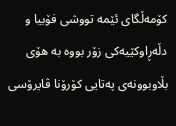کۆمەڵگای ئێمە تووشی فۆبیا و دڵەڕاوکێیەکی زۆر بووە بە ھۆی بڵاوبوونەی پەتایی کۆرۆنا ڤایرۆسی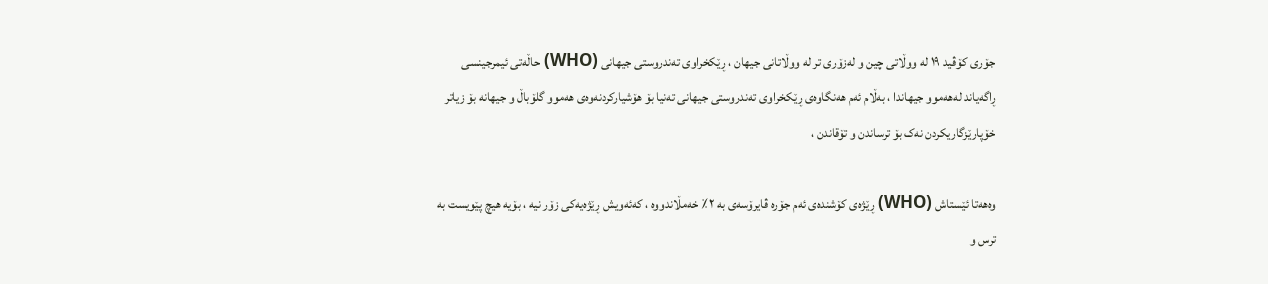جۆری کۆڤید ١٩ لە ووڵاتی چین و لەزۆری تر لە ووڵاتانی جیھان ، ڕێکخراوی تەندروستی جیھانی (WHO) حاڵەتی ئیمرجینسی ڕاگەیاند لەھەموو جیھاندا ، بەڵام ئەم ھەنگاوەی ڕێکخراوی تەندروستی جیھانی تەنیا بۆ ھۆشیارکردنەوەی ھەموو گلۆباڵ و جیھانە بۆ زیاتر خۆپارێزگاریکردن نەک بۆ ترساندن و تۆقاندن ،

وەھەتا ئێستاش (WHO) ڕێژەی کۆشندەی ئەم جۆرە ڤایرۆسەی بە ٢٪ خەمڵاندووە ، کەئەویش ڕێژەیەکی زۆر نیە ، بۆیە ھیچ پێویست بە ترس و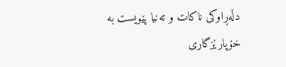دڵەڕاوکی ناکات و تەنیا پێویست بە خۆپارێزگاری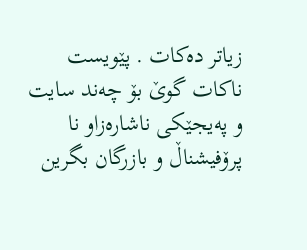زیاتر دەکات . پێویست ناکات گوێ بۆ چەند سایت و پەیجێکی ناشارەزاو نا پرۆفیشناڵ و بازرگان بگرین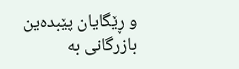و ڕێگایان پێبدەین بازرگانی بە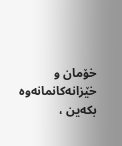خۆمان و خێزانەکانمانەوە بکەین ،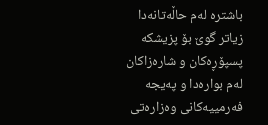باشترە لەم حاڵەتانەدا زیاتر گوێ بۆ پزیشکە پسپۆڕەکان و شارەزاکان لەم بوارەدا و پەیجە فەرمییەکانی وەزارەتی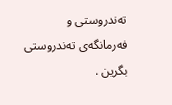تەندروستی و فەرمانگەی تەندروستی بگرین .